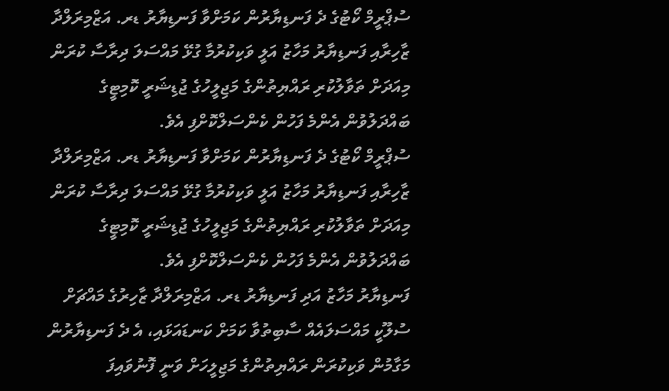ސުޕްރީމް ކޯޓުގެ ދެ ފަނޑިޔާރުން ކަމަށްވާ ފަނޑިޔާރު ޑރ. އަޒްމިރަލްދާ ޒާހިރާއި ފަނޑިޔާރު މަހާޒު އަލީ ވަކިކުރުމާ ގުޅޭ މައްސަލަ ދިރާސާ ކުރަން މިއަދަށް ތަވާލުކުރި ރައްޔިތުންގެ މަޖިލީހުގެ ޖުޑިޝަރީ ކޮމިޓީގެ ބައްދަލުވުން އެންމެ ފަހުން ކެންސަލްކޮށްފި އެވެ.
ސުޕްރީމް ކޯޓުގެ ދެ ފަނޑިޔާރުން ކަމަށްވާ ފަނޑިޔާރު ޑރ. އަޒްމިރަލްދާ ޒާހިރާއި ފަނޑިޔާރު މަހާޒު އަލީ ވަކިކުރުމާ ގުޅޭ މައްސަލަ ދިރާސާ ކުރަން މިއަދަށް ތަވާލުކުރި ރައްޔިތުންގެ މަޖިލީހުގެ ޖުޑިޝަރީ ކޮމިޓީގެ ބައްދަލުވުން އެންމެ ފަހުން ކެންސަލްކޮށްފި އެވެ.
ފަނޑިޔާރު މަހާޒު އަދި ފަނޑިޔާރު ޑރ. އަޒްމިރަލްދާ ޒާހިރުގެ މައްޗަށް ސުލޫކީ މައްސަލައެއް ސާބިތުވާ ކަމަށް ކަނޑައަޅައި، އެ ދެ ފަނޑިޔާރުން މަގާމުން ވަކިކުރަން ރައްޔިތުންގެ މަޖިލީހަށް ވަނީ ފޮނުވައިފަ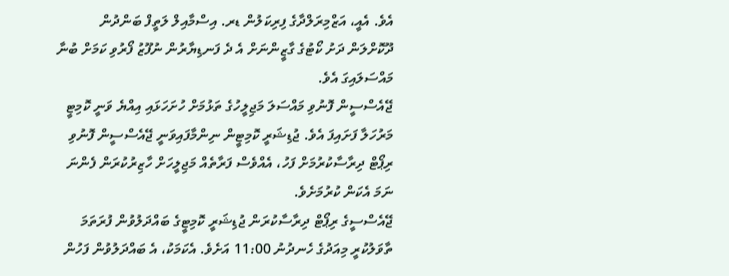އެވެ. އެއީ، އަޒްމިރަލްދާގެ ފިރިކަލުން ޑރ. އިސްމާއިލް ލަތީފް ބަންދުން ދޫކޮށްލަން ދަށު ކޯޓުގެ ގާޒީންނަށް އެ ދެ ފަނޑިޔާރުން ނުފޫޒު ފޯރުވި ކަމަށް ބުނާ މައްސަލައިގަ އެވެ.
ޖޭއެސްސީން ފޮނުވި މައްސަލަ މަޖިލީހުގެ ތަޅުމަށް ހުށަހަޅައި އިއްޔެ ވަނީ ކޮމިޓީ މަރުހަލާ ފަށައިފަ އެވެ. ޖުޑިޝަރީ ކޮމިޓީން ނިންމާފައިވަނީ ޖޭއެސްސީން ފޮނުވި ރިޕޯޓް ދިރާސާކުރުމަށް ފަހު، އެއްވެސް ފަރާތެއް މަޖިލީހަށް ހާޒިރުކުރަން ފެންނަ ނަމަ އެކަން ކުރުމަށެވެ.
ޖޭއެސްސީގެ ރިޕޯޓް ދިރާސާކުރަން ޖުޑިޝަރީ ކޮމިޓީގެ ބައްދަލުވުން ފުރަތަމަ ތާވަލުކުރީ މިއަދުގެ ހެނދުނު 11:00 އަށެވެ. އެކަމަކު، އެ ބައްދަލުވުން ފަހުން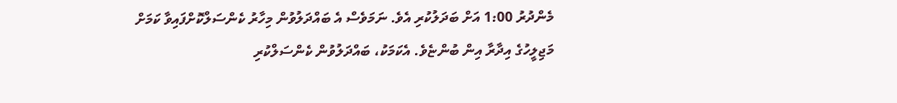މެންދުރު 1:00 އަށް ބަދަލުކުރި އެވެ. ނަމަވެސް އެ ބައްދަލުވުން މިހާރު ކެންސަލްކޮށްފައިވާ ކަމަށް މަޖިލީހުގެ އިދާރާ އިން ބުންޏެވެ. އެކަމަކު، ބައްދަލުވުން ކެންސަލްކުރި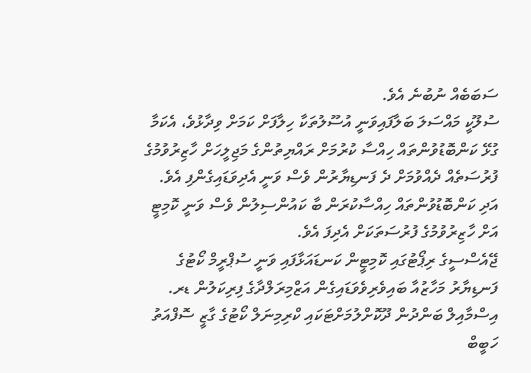ސަބަބެއް ނުބުނެ އެވެ.
ސުލޫކީ މައްސަލަ ބަލާފައިވަނީ އުސޫލުތަކާ ހިލާފަށް ކަމަށް ވިދާޅުވެ، އެކަމާ ގުޅޭ ކަންބޮޑުވުންތައް ހިއްސާ ކުރުމަށް ރައްޔިތުންގެ މަޖިލީހަށް ހާޒިރުވުމުގެ ފުރުސަތެއް ދެއްވުމަށް ދެ ފަނޑިޔާރުން ވެސް ވަނީ އެދިވަޑައިގެންފި އެވެ. އަދި ކަންބޮޑުވުންތައް ހިއްސާކުރަން ބާ ކައުންސިލުން ވެސް ވަނީ ކޮމިޓީ އަށް ހާޒިރުވުމުގެ ފުރުސަތަކަށް އެދިފަ އެވެ.
ޖޭއެސްސީގެ ރިޕޯޓުގައި ކޮމިޓީން ކަނޑައަޅާފައި ވަނީ ސުޕްރީމް ކޯޓުގެ ފަނޑިޔާރު މަހާޒުއާ ބައިވެރިވެވަޑައިގެން އަޒްމިރަލްދާގެ ފިރިކަލުން ޑރ. އިސްމާއިލް ބަންދުން ދޫކޮށްލުމަށްޓަކައި ކްރިމިނަލް ކޯޓުގެ ގާޒީ ސޮފްއަތު ހަބީބް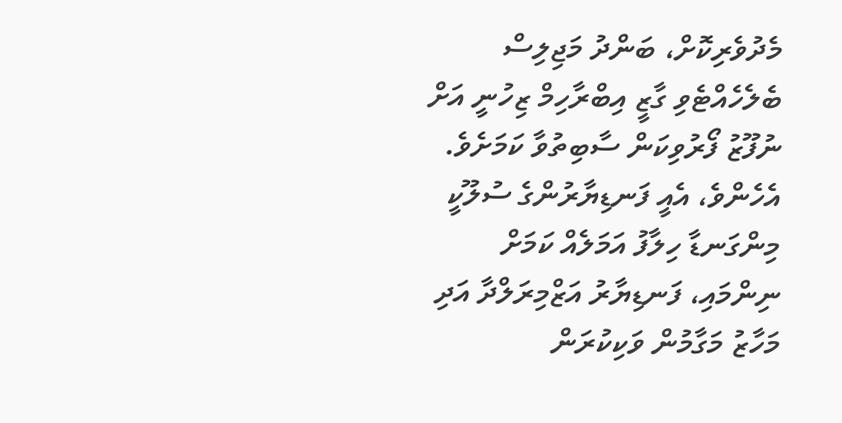މެދުވެރިކޮށް، ބަންދު މަޖިލިސް ބެލެހެއްޓެވި ގާޒީ އިބްރާހިމް ޒިހުނީ އަށް ނުފޫޒު ފޯރުވިކަން ސާބިތުވާ ކަމަށެވެ. އެހެންވެ، އެއީ ފަނޑިޔާރުންގެ ސުލޫކީ މިންގަނޑާ ހިލާފު އަމަލެއް ކަމަށް ނިންމައި، ފަނޑިޔާރު އަޒްމިރަލްދާ އަދި މަހާޒު މަގާމުން ވަކިކުރަން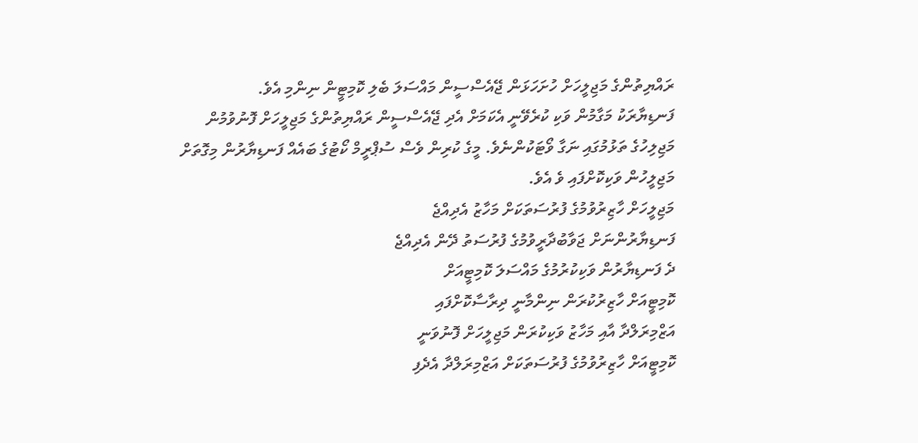ރައްޔިތުންގެ މަޖިލީހަށް ހުށަހަޅަން ޖޭއެސްސީން މައްސަލަ ބެލި ކޮމިޓީން ނިންމި އެވެ.
ފަނޑިޔާރަކު މަގާމުން ވަކި ކުރެވޭނީ އެކަމަށް އެދި ޖޭއެސްސީން ރައްޔިތުންގެ މަޖިލީހަށް ފޮނުވުމުން މަޖިލިހުގެ ތަޅުމުގައި ނަގާ ވޯޓަކުންނެވެ. މީގެ ކުރިން ވެސް ސުޕްރީމް ކޯޓުގެ ބައެއް ފަނޑިޔާރުން މިގޮތަށް މަޖިލީހުން ވަކިކޮށްފައި ވެ އެވެ.
މަޖިލީހަށް ހާޒިރުވުމުގެ ފުރުސަތަކަށް މަހާޒު އެދިއްޖެ
ފަނޑިޔާރުންނަށް ޖަވާބުދާރީވުމުގެ ފުރުސަތު ދޭން އެދިއްޖެ
ދެ ފަނޑިޔާރުން ވަކިކުރުމުގެ މައްސަލަ ކޮމިޓީއަށް
ކޮމިޓީއަށް ހާޒިރުކުރަން ނިންމާނީ ދިރާސާކޮށްފައި
އަޒްމިރަލްދާ އާއި މަހާޒު ވަކިކުރަން މަޖިލީހަށް ފޮނުވަނީ
ކޮމިޓީއަށް ހާޒިރުވުމުގެ ފުރުސަތަކަށް އަޒްމިރަލްދާ އެދެފި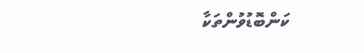ކަންބޮޑުވުންތަކާ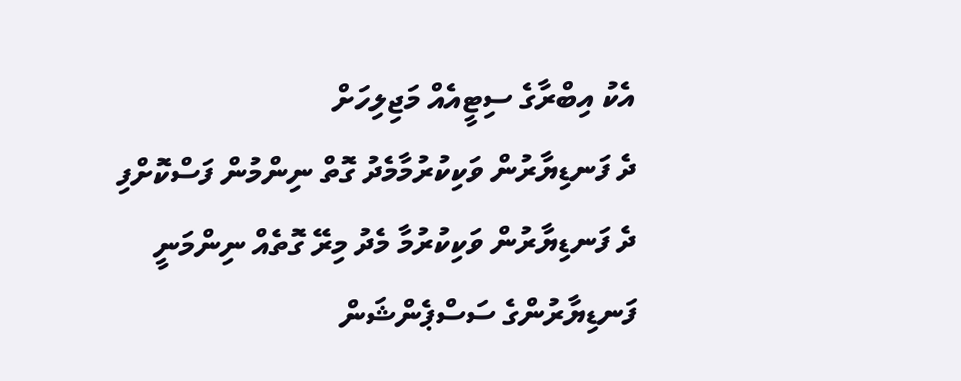އެކު އިބްރާގެ ސިޓީއެއް މަޖިލިހަށް
ދެ ފަނޑިޔާރުން ވަކިކުރުމާމެދު ގޮތް ނިންމުން ފަސްކޮށްފި
ދެ ފަނޑިޔާރުން ވަކިކުރުމާ މެދު މިރޭ ގޮތެއް ނިންމަނީ
ފަނޑިޔާރުންގެ ސަސްޕެންޝަން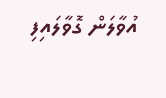އުވާލަން ގޮވާލައިފި